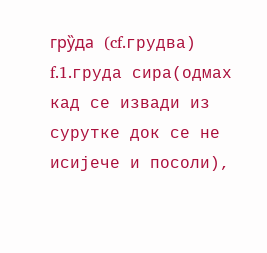гру̏да (cf.грудва) f.1.груда сира(одмах кад се извади из сурутке док се не исијече и посоли),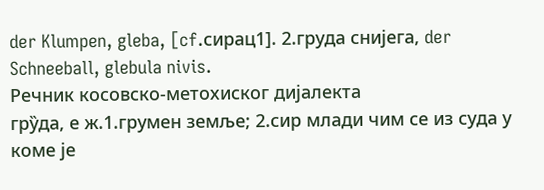der Klumpen, gleba, [cf.сирац1]. 2.груда снијега, der Schneeball, glebula nivis.
Речник косовско-метохиског дијалекта
гру̏да, е ж.1.грумен земље; 2.сир млади чим се из суда у коме је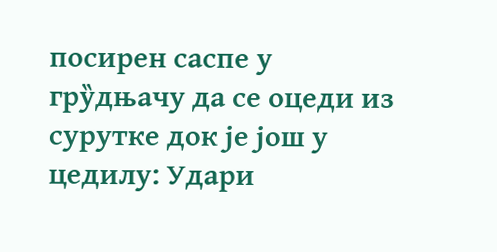посирен саспе у гру̏дњачу да се оцеди из сурутке док је још у цедилу: Удари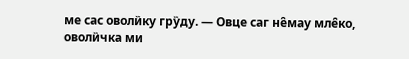ме сас оволи̏ку гру̏ду. — Овце саг не̑мау мле̑ко, оволи̏чка ми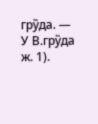гру̏да. — У В.гру̏да ж. 1).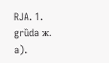RJA. 1. grȕda ж. a).